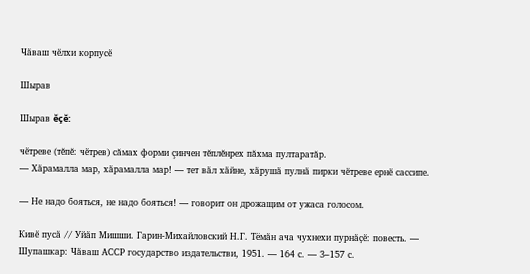Чӑваш чӗлхи корпусӗ

Шырав

Шырав ĕçĕ:

чӗтреве (тĕпĕ: чӗтрев) сăмах форми çинчен тĕплĕнрех пăхма пултаратăр.
— Хӑрамалла мар, хӑрамалла мар! — тет вӑл хӑйне, хӑрушӑ пулнӑ пирки чӗтреве ернӗ сассипе.

— Не надо бояться, не надо бояться! — говорит он дрожащим от ужаса голосом.

Кивӗ пусӑ // Уйӑп Мишши. Гарин-Михайловский Н.Г. Тёмӑн ача чухнехи пурнӑҫӗ: повесть. — Шупашкар: Чӑваш АССР государство издательстви, 1951. — 164 с. — 3–157 с.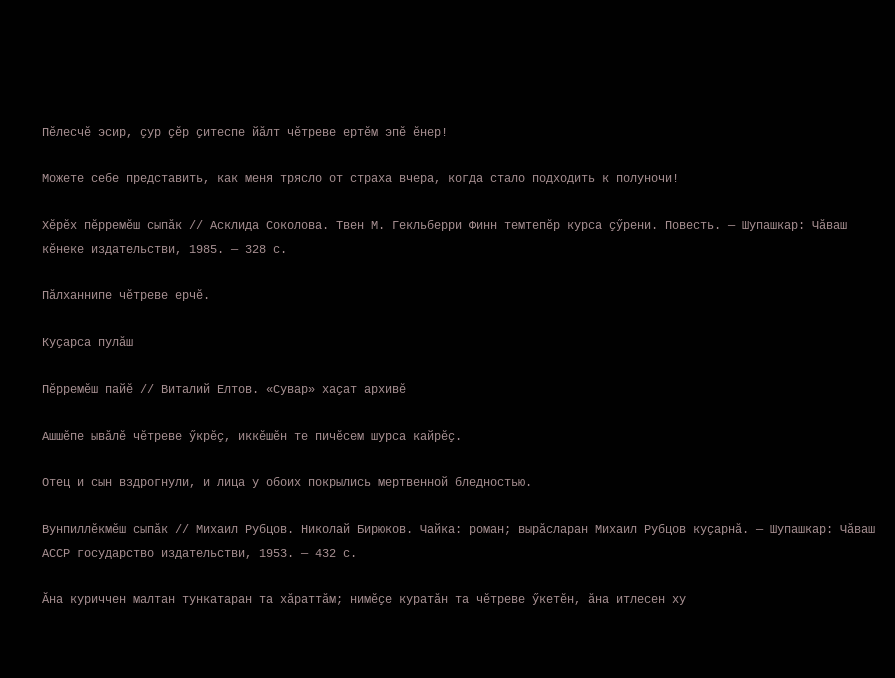Пӗлесчӗ эсир, ҫур ҫӗр ҫитеспе йӑлт чӗтреве ертӗм эпӗ ӗнер!

Можете себе представить, как меня трясло от страха вчера, когда стало подходить к полуночи!

Хӗрӗх пӗрремӗш сыпӑк // Асклида Соколова. Твен М. Гекльберри Финн темтепӗр курса ҫӳрени. Повесть. — Шупашкар: Чӑваш кӗнеке издательстви, 1985. — 328 с.

Пӑлханнипе чӗтреве ерчӗ.

Куҫарса пулӑш

Пӗрремӗш пайӗ // Виталий Елтов. «Сувар» хаҫат архивӗ

Ашшӗпе ывӑлӗ чӗтреве ӳкрӗҫ, иккӗшӗн те пичӗсем шурса кайрӗҫ.

Отец и сын вздрогнули, и лица у обоих покрылись мертвенной бледностью.

Вунпиллӗкмӗш сыпӑк // Михаил Рубцов. Николай Бирюков. Чайка: роман; вырӑсларан Михаил Рубцов куҫарнӑ. — Шупашкар: Чӑваш АССР государство издательстви, 1953. — 432 с.

Ӑна куриччен малтан тункатаран та хӑраттӑм; нимӗҫе куратӑн та чӗтреве ӳкетӗн, ӑна итлесен ху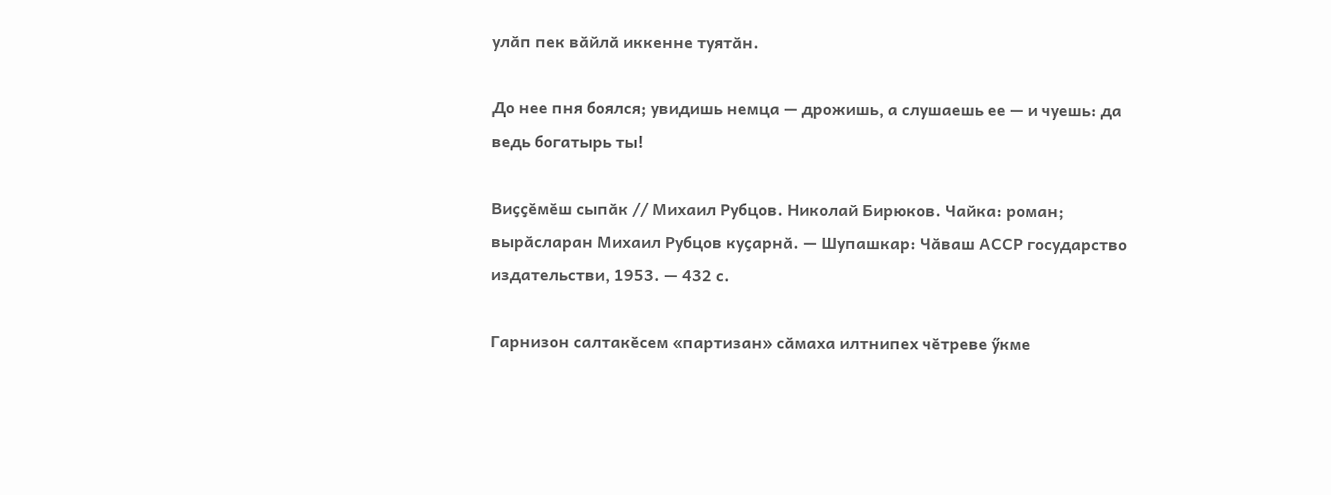улӑп пек вӑйлӑ иккенне туятӑн.

До нее пня боялся; увидишь немца — дрожишь, а слушаешь ее — и чуешь: да ведь богатырь ты!

Виҫҫӗмӗш сыпӑк // Михаил Рубцов. Николай Бирюков. Чайка: роман; вырӑсларан Михаил Рубцов куҫарнӑ. — Шупашкар: Чӑваш АССР государство издательстви, 1953. — 432 с.

Гарнизон салтакӗсем «партизан» сӑмаха илтнипех чӗтреве ӳкме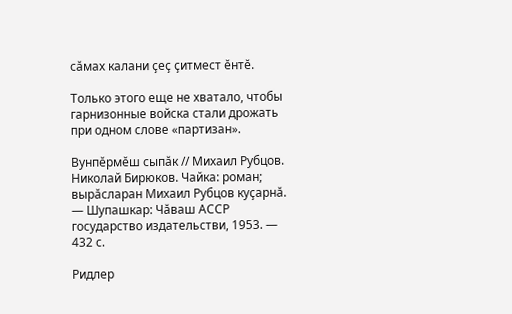сӑмах калани ҫеҫ ҫитмест ӗнтӗ.

Только этого еще не хватало, чтобы гарнизонные войска стали дрожать при одном слове «партизан».

Вунпӗрмӗш сыпӑк // Михаил Рубцов. Николай Бирюков. Чайка: роман; вырӑсларан Михаил Рубцов куҫарнӑ. — Шупашкар: Чӑваш АССР государство издательстви, 1953. — 432 с.

Ридлер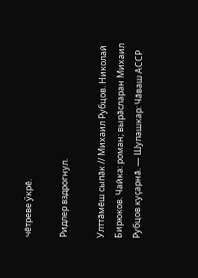чӗтреве ӳкрӗ.

Ридлер вздрогнул.

Улттӑмӗш сыпӑк // Михаил Рубцов. Николай Бирюков. Чайка: роман; вырӑсларан Михаил Рубцов куҫарнӑ. — Шупашкар: Чӑваш АССР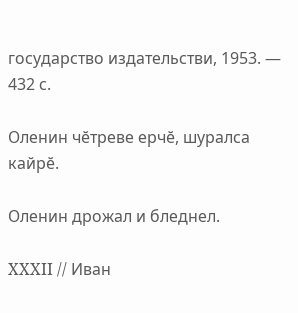государство издательстви, 1953. — 432 с.

Оленин чӗтреве ерчӗ, шуралса кайрӗ.

Оленин дрожал и бледнел.

XXXII // Иван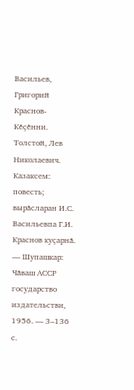Васильев, Григорий Краснов-Кӗҫӗнни. Толстой, Лев Николаевич. Казаксем: повесть; вырӑсларан И.С. Васильевпа Г.И. Краснов куҫарнӑ. — Шупашкар: Чӑваш АССР государство издательстви, 1956. — 3–136 с.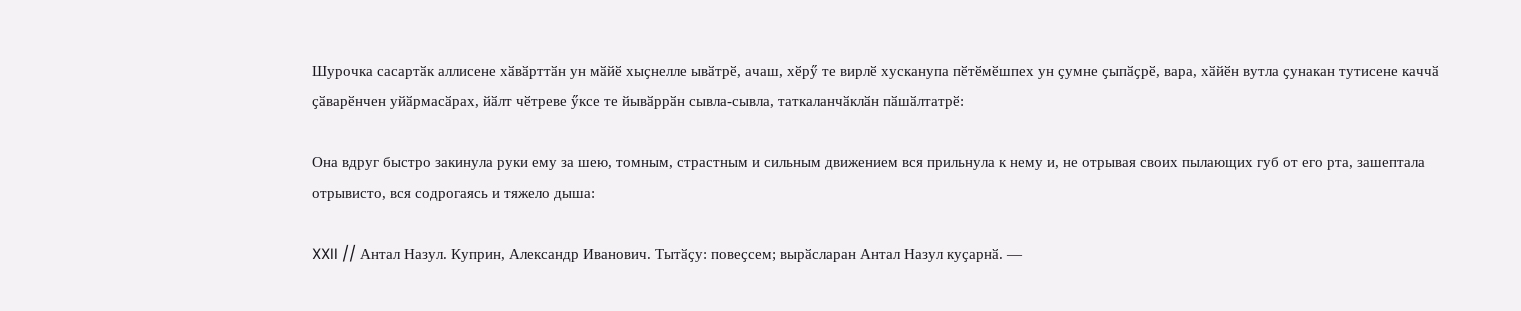Шурочка сасартӑк аллисене хӑвӑрттӑн ун мӑйӗ хыҫнелле ывӑтрӗ, ачаш, хӗрӳ те вирлӗ хусканупа пӗтӗмӗшпех ун ҫумне ҫыпӑҫрӗ, вара, хӑйӗн вутла ҫунакан тутисене каччӑ ҫӑварӗнчен уйӑрмасӑрах, йӑлт чӗтреве ӳксе те йывӑррӑн сывла-сывла, таткаланчӑклӑн пӑшӑлтатрӗ:

Она вдруг быстро закинула руки ему за шею, томным, страстным и сильным движением вся прильнула к нему и, не отрывая своих пылающих губ от его рта, зашептала отрывисто, вся содрогаясь и тяжело дыша:

XXII // Антал Назул. Куприн, Александр Иванович. Тытӑҫу: повеҫсем; вырӑсларан Антал Назул куҫарнӑ. —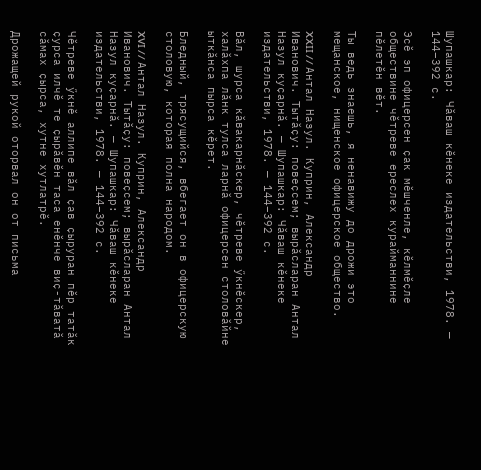Шупашкар: Чӑваш кӗнеке издательстви, 1978. — 144–392 с.

Эсӗ эп офицерсен ҫак мӗшченле, кӗлмӗҫле обществине чӗтреве ереслех курайманнине пӗлетӗн вӗт.

Ты ведь знаешь, я ненавижу до дрожи это мещанское, нищенское офицерское общество.

XXII // Антал Назул. Куприн, Александр Иванович. Тытӑҫу: повеҫсем; вырӑсларан Антал Назул куҫарнӑ. — Шупашкар: Чӑваш кӗнеке издательстви, 1978. — 144–392 с.

Вӑл, шурса кӑвакарнӑскер, чӗтреве ӳкнӗскер, халӑхпа лӑнк тулса ларнӑ офицерсен столовӑйне ыткӑнса пырса кӗрет.

Бледный, трясущийся, вбегает он в офицерскую столовую, которая полна народом.

XVI // Антал Назул. Куприн, Александр Иванович. Тытӑҫу: повеҫсем; вырӑсларан Антал Назул куҫарнӑ. — Шупашкар: Чӑваш кӗнеке издательстви, 1978. — 144–392 с.

Чӗтреве ӳкнӗ аллипе вӑл ҫав ҫыруран пӗр татӑк ҫурса илчӗ те ҫырӑвӗн таса енӗнче виҫ-тӑватӑ сӑмах ҫырса, хутне хутлатрӗ.

Дрожащей рукой оторвал он от письма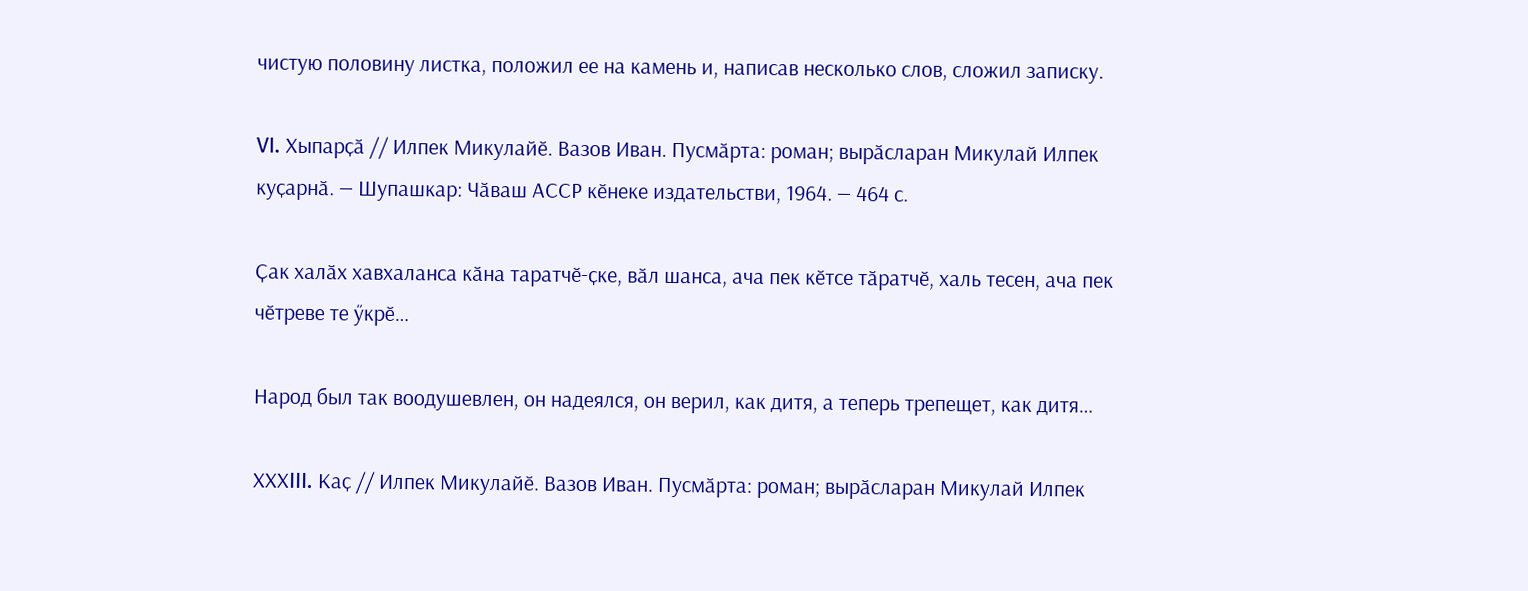чистую половину листка, положил ее на камень и, написав несколько слов, сложил записку.

VI. Хыпарҫӑ // Илпек Микулайӗ. Вазов Иван. Пусмӑрта: роман; вырӑсларан Микулай Илпек куҫарнӑ. — Шупашкар: Чӑваш АССР кӗнеке издательстви, 1964. — 464 с.

Ҫак халӑх хавхаланса кӑна таратчӗ-ҫке, вӑл шанса, ача пек кӗтсе тӑратчӗ, халь тесен, ача пек чӗтреве те ӳкрӗ…

Народ был так воодушевлен, он надеялся, он верил, как дитя, а теперь трепещет, как дитя…

ХХХIII. Каҫ // Илпек Микулайӗ. Вазов Иван. Пусмӑрта: роман; вырӑсларан Микулай Илпек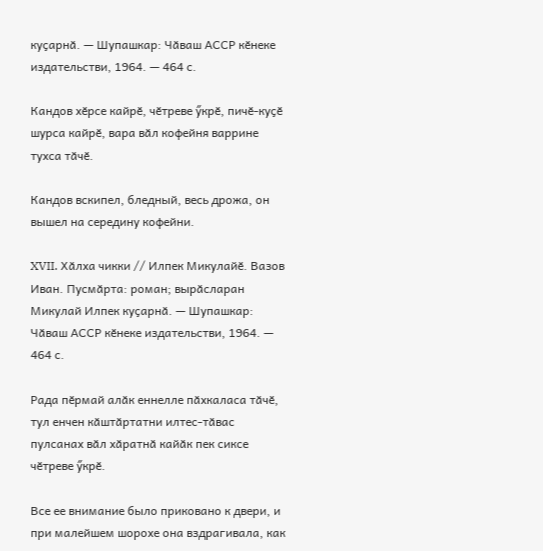куҫарнӑ. — Шупашкар: Чӑваш АССР кӗнеке издательстви, 1964. — 464 с.

Кандов хӗрсе кайрӗ, чӗтреве ӳкрӗ, пичӗ-куҫӗ шурса кайрӗ, вара вӑл кофейня варрине тухса тӑчӗ.

Кандов вскипел, бледный, весь дрожа, он вышел на середину кофейни.

XVII. Хӑлха чикки // Илпек Микулайӗ. Вазов Иван. Пусмӑрта: роман; вырӑсларан Микулай Илпек куҫарнӑ. — Шупашкар: Чӑваш АССР кӗнеке издательстви, 1964. — 464 с.

Рада пӗрмай алӑк еннелле пӑхкаласа тӑчӗ, тул енчен кӑштӑртатни илтес-тӑвас пулсанах вӑл хӑратнӑ кайӑк пек сиксе чӗтреве ӳкрӗ.

Все ее внимание было приковано к двери, и при малейшем шорохе она вздрагивала, как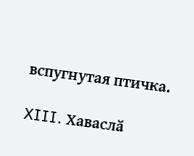вспугнутая птичка.

XIII. Хаваслӑ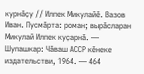курнӑҫу // Илпек Микулайӗ. Вазов Иван. Пусмӑрта: роман; вырӑсларан Микулай Илпек куҫарнӑ. — Шупашкар: Чӑваш АССР кӗнеке издательстви, 1964. — 464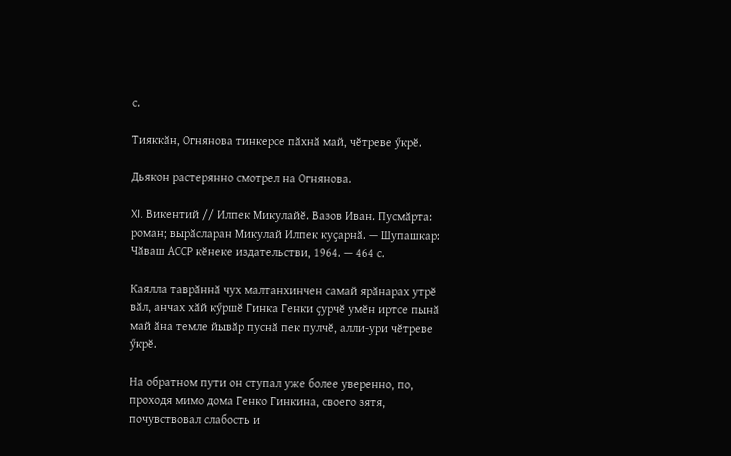с.

Тияккӑн, Огнянова тинкерсе пӑхнӑ май, чӗтреве ӳкрӗ.

Дьякон растерянно смотрел на Огнянова.

XI. Викентий // Илпек Микулайӗ. Вазов Иван. Пусмӑрта: роман; вырӑсларан Микулай Илпек куҫарнӑ. — Шупашкар: Чӑваш АССР кӗнеке издательстви, 1964. — 464 с.

Каялла таврӑннӑ чух малтанхинчен самай ярӑнарах утрӗ вӑл, анчах хӑй кӳршӗ Гинка Генки ҫурчӗ умӗн иртсе пынӑ май ӑна темле йывӑр пуснӑ пек пулчӗ, алли-ури чӗтреве ӳкрӗ.

На обратном пути он ступал уже более уверенно, по, проходя мимо дома Генко Гинкина, своего зятя, почувствовал слабость и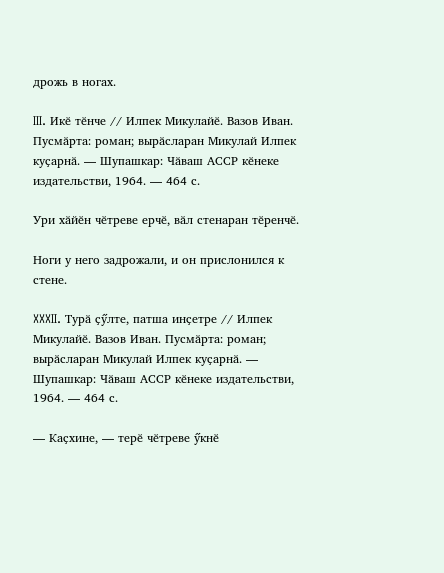дрожь в ногах.

III. Икӗ тӗнче // Илпек Микулайӗ. Вазов Иван. Пусмӑрта: роман; вырӑсларан Микулай Илпек куҫарнӑ. — Шупашкар: Чӑваш АССР кӗнеке издательстви, 1964. — 464 с.

Ури хӑйӗн чӗтреве ерчӗ, вӑл стенаран тӗренчӗ.

Ноги у него задрожали, и он прислонился к стене.

XXXII. Турӑ ҫӳлте, патша инҫетре // Илпек Микулайӗ. Вазов Иван. Пусмӑрта: роман; вырӑсларан Микулай Илпек куҫарнӑ. — Шупашкар: Чӑваш АССР кӗнеке издательстви, 1964. — 464 с.

— Каҫхине, — терӗ чӗтреве ӳкнӗ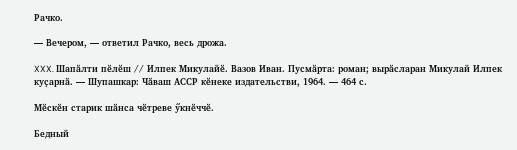Рачко.

— Вечером, — ответил Рачко, весь дрожа.

XXX. Шапӑлти пӗлӗш // Илпек Микулайӗ. Вазов Иван. Пусмӑрта: роман; вырӑсларан Микулай Илпек куҫарнӑ. — Шупашкар: Чӑваш АССР кӗнеке издательстви, 1964. — 464 с.

Мӗскӗн старик шӑнса чӗтреве ӳкнӗччӗ.

Бедный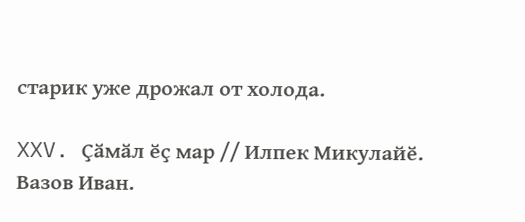старик уже дрожал от холода.

XXV. Ҫӑмӑл ӗҫ мар // Илпек Микулайӗ. Вазов Иван.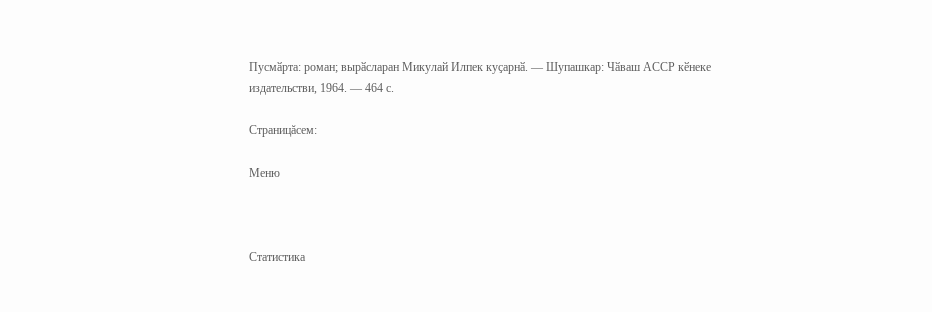Пусмӑрта: роман; вырӑсларан Микулай Илпек куҫарнӑ. — Шупашкар: Чӑваш АССР кӗнеке издательстви, 1964. — 464 с.

Страницăсем:

Меню



Статистика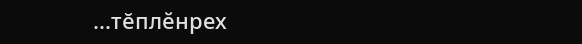...тĕплӗнрех